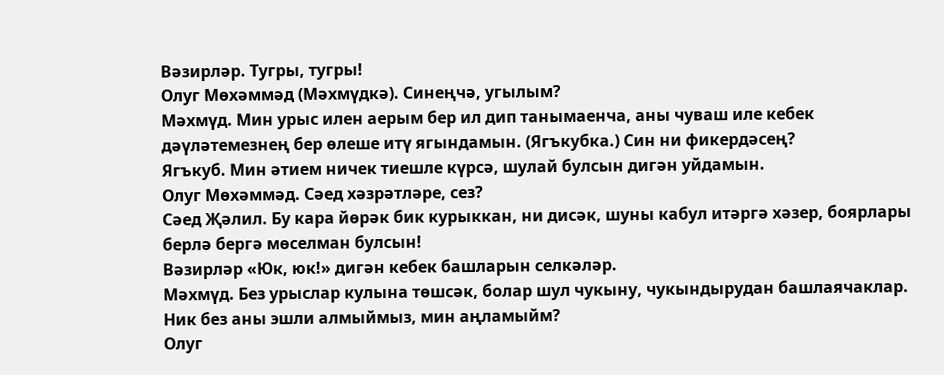Вәзирләр. Тугры, тугры!
Олуг Мөхәммәд (Мәхмүдкә). Синеңчә, угылым?
Мәхмүд. Мин урыс илен аерым бер ил дип танымаенча, аны чуваш иле кебек дәүләтемезнең бер өлеше итү ягындамын. (Ягъкубка.) Син ни фикердәсең?
Ягъкуб. Мин әтием ничек тиешле күрсә, шулай булсын дигән уйдамын.
Олуг Мөхәммәд. Сәед хәзрәтләре, сез?
Сәед Җәлил. Бу кара йөрәк бик курыккан, ни дисәк, шуны кабул итәргә хәзер, боярлары берлә бергә мөселман булсын!
Вәзирләр «Юк, юк!» дигән кебек башларын селкәләр.
Мәхмүд. Без урыслар кулына төшсәк, болар шул чукыну, чукындырудан башлаячаклар. Ник без аны эшли алмыймыз, мин аңламыйм?
Олуг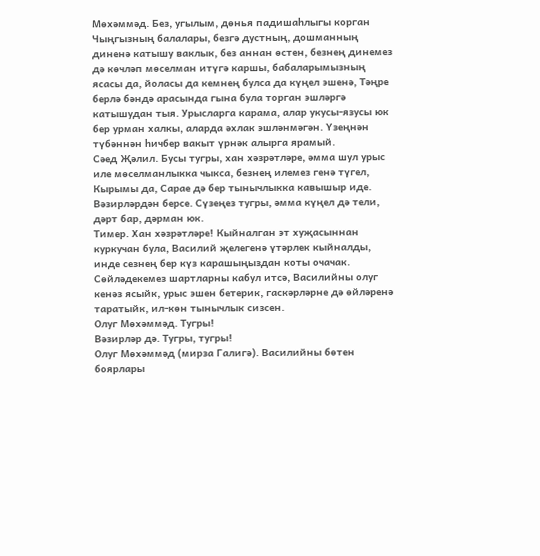Мөхәммәд. Без, угылым, дөнья падишаһлыгы корган Чыңгызның балалары, безгә дустның, дошманның диненә катышу ваклык, без аннан өстен, безнең динемез дә көчләп мөселман итүгә каршы, бабаларымызның ясасы да, йоласы да кемнең булса да күңел эшенә, Тәңре берлә бәндә арасында гына була торган эшләргә катышудан тыя. Урысларга карама, алар укусы-язусы юк бер урман халкы, аларда әхлак эшләнмәгән. Үзеңнән түбәннән һичбер вакыт үрнәк алырга ярамый.
Сәед Җәлил. Бусы тугры, хан хәзрәтләре, әмма шул урыс иле мөселманлыкка чыкса, безнең илемез генә түгел, Кырымы да, Сарае дә бер тынычлыкка кавышыр иде.
Вәзирләрдән берсе. Сүзеңез тугры, әмма күңел дә тели, дәрт бар, дәрман юк.
Тимер. Хан хәзрәтләре! Кыйналган эт хуҗасыннан куркучан була, Василий җелегенә үтәрлек кыйналды, инде сезнең бер күз карашыңыздан коты очачак. Сөйләдекемез шартларны кабул итсә, Василийны олуг кенәз ясыйк, урыс эшен бетерик, гаскәрләрне дә өйләренә таратыйк, ил-көн тынычлык сизсен.
Олуг Мөхәммәд. Тугры!
Вәзирләр дә. Тугры, тугры!
Олуг Мөхәммәд (мирза Галигә). Василийны бөтен боярлары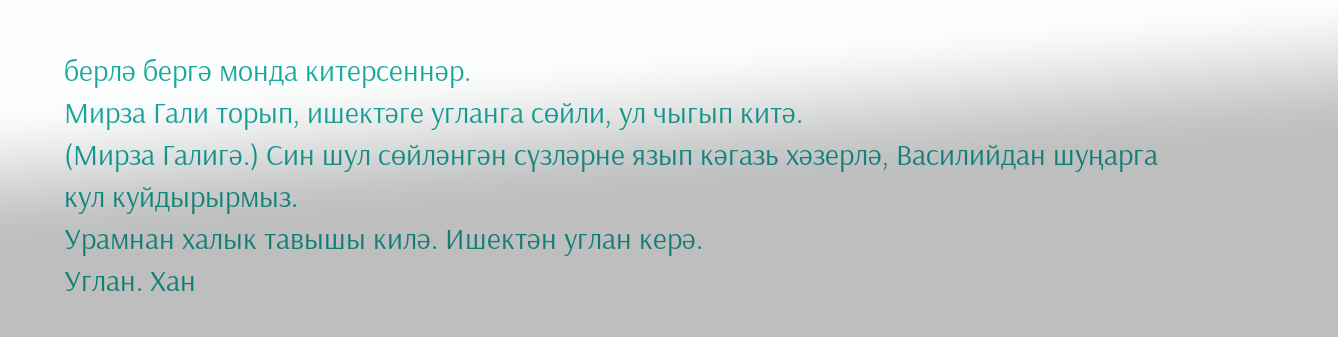берлә бергә монда китерсеннәр.
Мирза Гали торып, ишектәге угланга сөйли, ул чыгып китә.
(Мирза Галигә.) Син шул сөйләнгән сүзләрне язып кәгазь хәзерлә, Василийдан шуңарга кул куйдырырмыз.
Урамнан халык тавышы килә. Ишектән углан керә.
Углан. Хан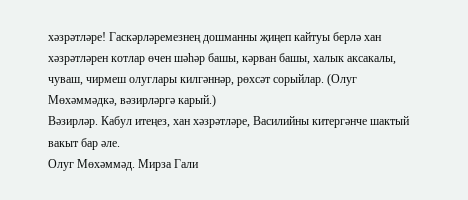хәзрәтләре! Гаскәрләремезнең дошманны җиңеп кайтуы берлә хан хәзрәтләрен котлар өчен шәһәр башы, кәрван башы, халык аксакалы, чуваш, чирмеш олуглары килгәннәр, рөхсәт сорыйлар. (Олуг Мөхәммәдкә, вәзирләргә карый.)
Вәзирләр. Кабул итеңез, хан хәзрәтләре, Василийны китергәнче шактый вакыт бар әле.
Олуг Мөхәммәд. Мирза Гали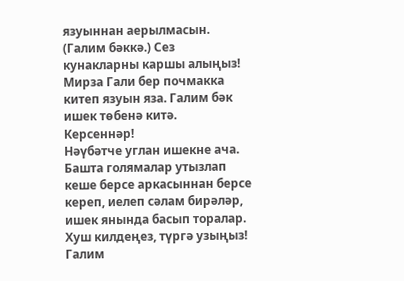язуыннан аерылмасын. (Галим бәккә.) Сез кунакларны каршы алыңыз!
Мирза Гали бер почмакка китеп язуын яза. Галим бәк ишек төбенә китә.
Керсеннәр!
Нәүбәтче углан ишекне ача. Башта голямалар утызлап кеше берсе аркасыннан берсе кереп, иелеп сәлам бирәләр, ишек янында басып торалар.
Хуш килдеңез, түргә узыңыз!
Галим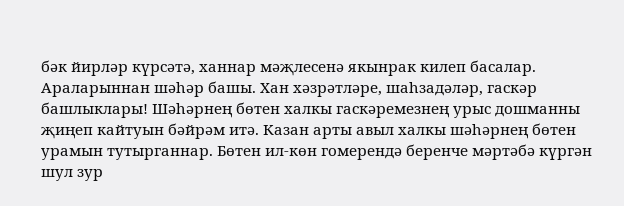бәк йирләр күрсәтә, ханнар мәҗлесенә якынрак килеп басалар.
Араларыннан шәһәр башы. Хан хәзрәтләре, шаһзадәләр, гаскәр башлыклары! Шәһәрнең бөтен халкы гаскәремезнең урыс дошманны җиңеп кайтуын бәйрәм итә. Казан арты авыл халкы шәһәрнең бөтен урамын тутырганнар. Бөтен ил-көн гомерендә беренче мәртәбә күргән шул зур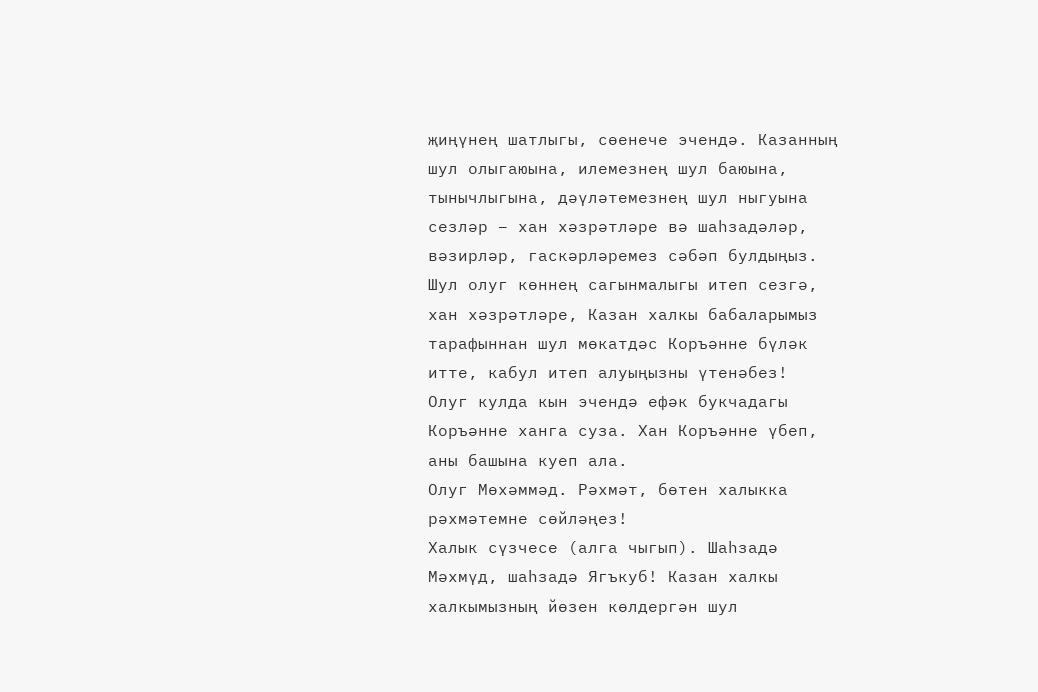җиңүнең шатлыгы, сөенече эчендә. Казанның шул олыгаюына, илемезнең шул баюына, тынычлыгына, дәүләтемезнең шул ныгуына сезләр – хан хәзрәтләре вә шаһзадәләр, вәзирләр, гаскәрләремез сәбәп булдыңыз. Шул олуг көннең сагынмалыгы итеп сезгә, хан хәзрәтләре, Казан халкы бабаларымыз тарафыннан шул мөкатдәс Коръәнне бүләк итте, кабул итеп алуыңызны үтенәбез!
Олуг кулда кын эчендә ефәк букчадагы Коръәнне ханга суза. Хан Коръәнне үбеп, аны башына куеп ала.
Олуг Мөхәммәд. Рәхмәт, бөтен халыкка рәхмәтемне сөйләңез!
Халык сүзчесе (алга чыгып). Шаһзадә Мәхмүд, шаһзадә Ягъкуб! Казан халкы халкымызның йөзен көлдергән шул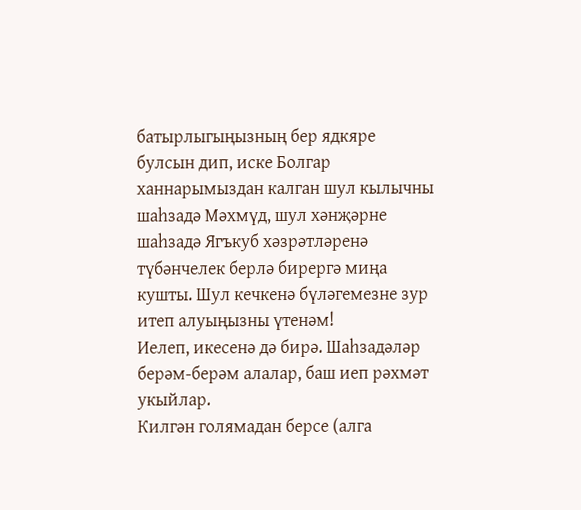батырлыгыңызның бер ядкяре булсын дип, иске Болгар ханнарымыздан калган шул кылычны шаһзадә Мәхмүд, шул хәнҗәрне шаһзадә Ягъкуб хәзрәтләренә түбәнчелек берлә бирергә миңа кушты. Шул кечкенә бүләгемезне зур итеп алуыңызны үтенәм!
Иелеп, икесенә дә бирә. Шаһзадәләр берәм-берәм алалар, баш иеп рәхмәт укыйлар.
Килгән голямадан берсе (алга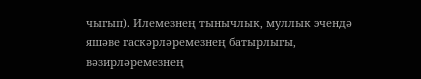чыгып). Илемезнең тынычлык, муллык эчендә яшәве гаскәрләремезнең батырлыгы, вәзирләремезнең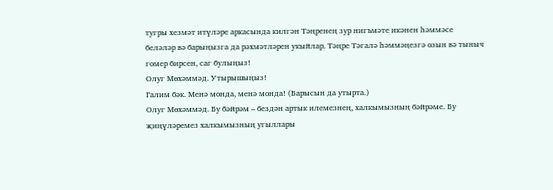тугры хезмәт итүләре аркасында килгән Тәңренең зур нигъмәте икәнен һәммәсе беләләр вә барыңызга да рәхмәтләрен укыйлар. Тәңре Тәгалә һәммәңезгә озын вә тыныч гомер бирсен, саг булыңыз!
Олуг Мөхәммәд. Утырышыңыз!
Галим бәк. Менә монда, менә монда! (Барысын да утырта.)
Олуг Мөхәммәд. Бу бәйрәм – бездән артык илемезнең, халкымызның бәйрәме. Бу җиңүләремез халкымызның угыллары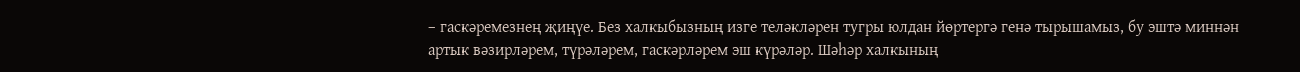– гаскәремезнең җиңүе. Без халкыбызның изге теләкләрен тугры юлдан йөртергә генә тырышамыз, бу эштә миннән артык вәзирләрем, түрәләрем, гаскәрләрем эш күрәләр. Шәһәр халкының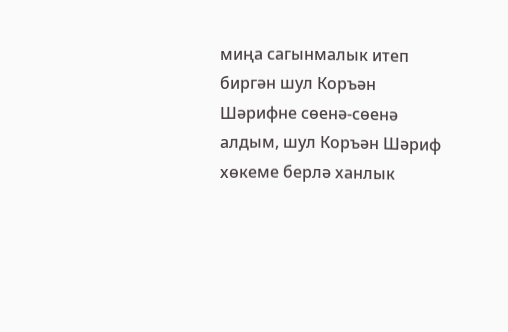миңа сагынмалык итеп биргән шул Коръән Шәрифне сөенә-сөенә алдым, шул Коръән Шәриф хөкеме берлә ханлык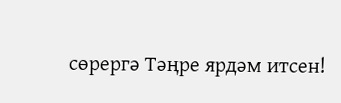сөрергә Тәңре ярдәм итсен!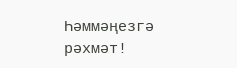Һәммәңезгә рәхмәт!